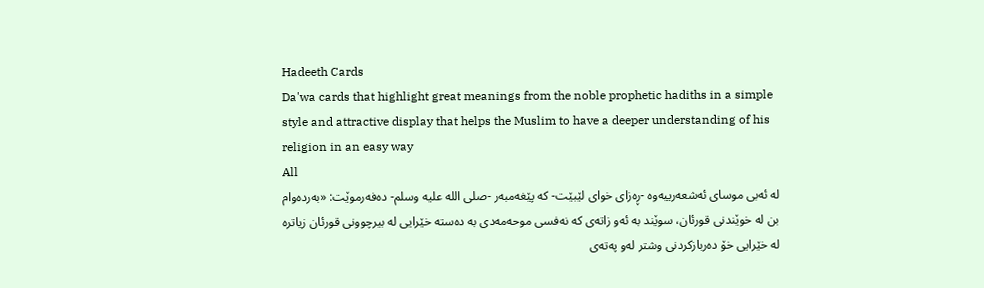Hadeeth Cards
Da'wa cards that highlight great meanings from the noble prophetic hadiths in a simple style and attractive display that helps the Muslim to have a deeper understanding of his religion in an easy way
All
لە ئەبی موسای ئەشعەرییەوە -ڕەزای خوای لێبێت- کە پێغەمبەر -صلى اللە علیە وسلم- دەفەرموێت: «بەردەوام بن لە خوێندنی قورئان، سوێند بە ئەو زاتەی کە نەفسی موحەمەدی بە دەستە خێرایی لە بیرچوونی قورئان زیاترە لە خێرایی خۆ دەربازکردنی وشتر لەو پەتەى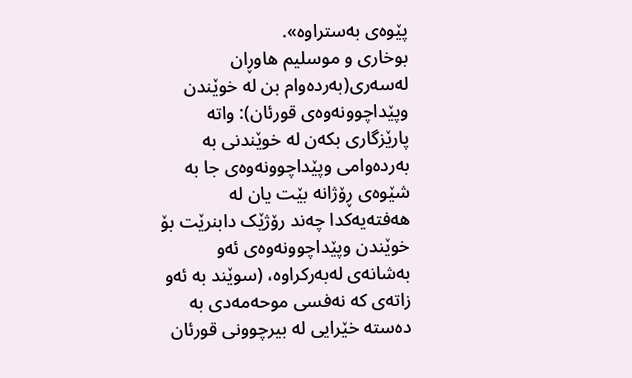پێوەى بەستراوە».
بوخاری و موسلیم هاوڕان لەسەری(بەردەوام بن لە خوێندن وپێداچوونەوەی قورئان): واتە پارێزگاری بکەن لە خوێندنی بە بەردەوامی وپێداچوونەوەی جا بە شێوەی ڕۆژانە بێت یان لە هەفتەیەکدا چەند رۆژێک دابنرێت بۆ خوێندن وپێداچوونەوەى ئەو بەشانەى لەبەرکراوە، (سوێند بە ئەو زاتەی کە نەفسی موحەمەدی بە دەستە خێرایی لە بیرچوونی قورئان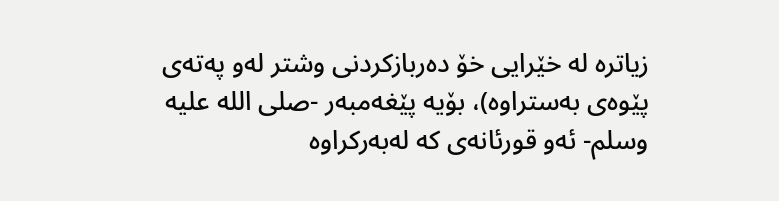زیاترە لە خێرایی خۆ دەربازکردنی وشتر لەو پەتەى پێوەى بەستراوە)، بۆیە پێغەمبەر -صلى اللە علیە وسلم- ئەو قورئانەی کە لەبەرکراوە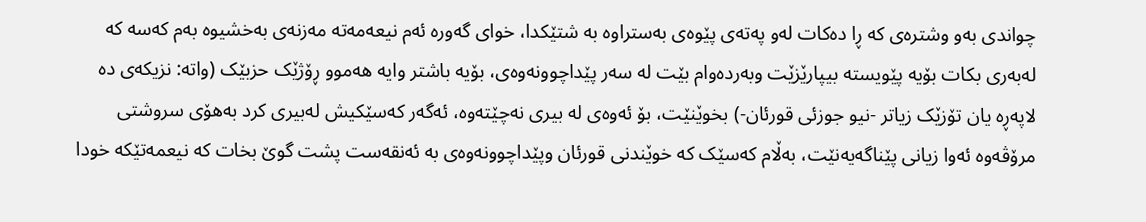چواندی بەو وشترەی کە ڕا دەکات لەو پەتەی پێوەى بەستراوە بە شتێکدا، خوای گەورە ئەم نیعەمەتە مەزنەی بەخشیوە بەم کەسە کە لەبەری بکات بۆیە پێویستە بیپارێزێت وبەردەوام بێت لە سەر پێداچوونەوەی، بۆیە باشتر وایە هەموو ڕۆژێک حزبێک (واتە: نزیکەی دە لاپەڕە یان تۆزێک زیاتر -نیو جوزئی قورئان-) بخوێنێت، بۆ ئەوەی لە بیری نەچێتەوە، ئەگەر کەسێکیش لەبیری کرد بەهۆی سروشتی مرۆڤەوە ئەوا زیانی پێناگەیەنێت، بەڵام کەسێک کە خوێندنی قورئان وپێداچوونەوەی بە ئەنقەست پشت گوێ بخات کە نیعمەتێکە خودا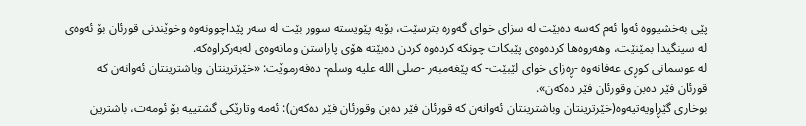پێی بەخشیووە ئەوا ئەم کەسە دەبێت لە سزای خوای گەورە بترسێت، بۆیە پێویستە سوور بێت لە سەر پێداچوونەوە وخوێندنی قورئان بۆ ئەوەی لە سینگیدا بمێنێت، وهەروەها کردەوەی پێبکات چونکە کردەوە کردن دەبێتە هۆی پاراستن ومانەوەی لەبەرکراوەکە.
لە عوسمانی کوڕی عەفانەوە -ڕەزای خوای لێبێت- کە پێغەمبەر -صلى اللە علیە وسلم- دەفەرموێت: «خێرترینتان وباشترینتان ئەوانەن کە قورئان فێر دەبن وقورئان فێر دەکەن».
بوخاری گێڕاویەتیەوە(خێرترینتان وباشترینتان ئەوانەن کە قورئان فێر دەبن وقورئان فێر دەکەن): ئەمە وتارێکی گشتییە بۆ ئومەت، باشترین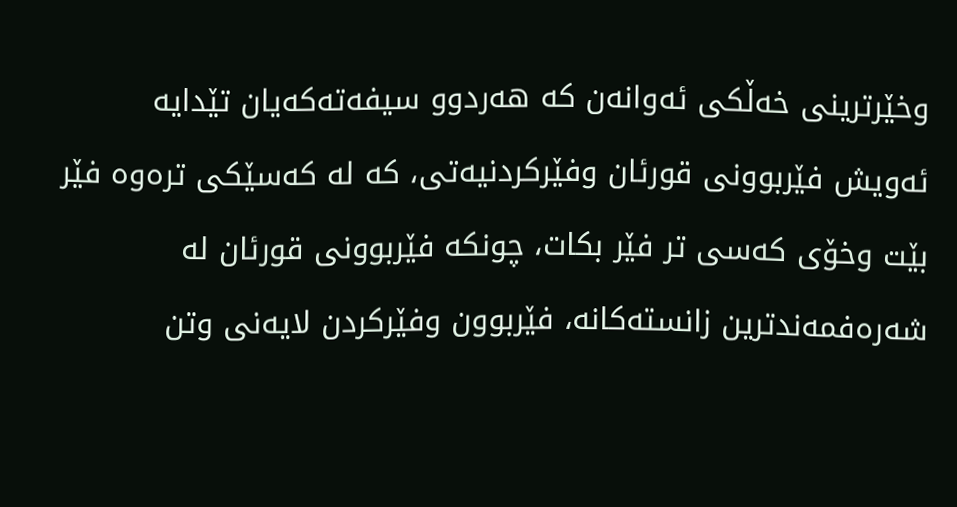وخێرترینی خەڵکی ئەوانەن کە هەردوو سیفەتەکەیان تێدایە ئەویش فێربوونی قورئان وفێرکردنیەتی، کە لە کەسێکی ترەوە فێر بێت وخۆی کەسی تر فێر بکات، چونکە فێربوونی قورئان لە شەرەفمەندترین زانستەکانە، فێربوون وفێرکردن لایەنی وتن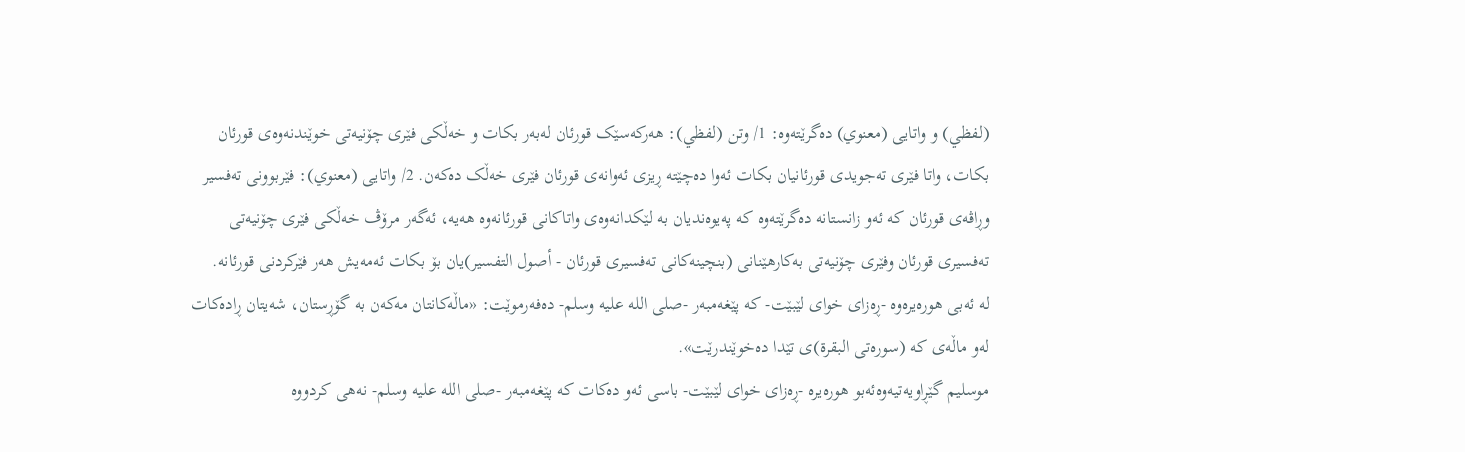(لفظي) و واتايى (معنوي) دەگرێتەوە: 1/ وتن (لفظي): هەرکەسێک قورئان لەبەر بکات و خەڵکی فێری چۆنیەتی خوێندنەوەی قورئان بکات، واتا فێری تەجویدی قورئانیان بکات ئەوا دەچێتە ڕیزی ئەوانەی قورئان فێری خەڵک دەکەن. 2/ واتايى (معنوي): فێربوونی تەفسیر وڕاڤەی قورئان کە ئەو زانستانە دەگرێتەوە کە پەیوەندیان بە لێکدانەوەی واتاکانی قورئانەوە هەیە، ئەگەر مرۆڤ خەڵکی فێری چۆنیەتی تەفسیری قورئان وفێری چۆنیەتی بەکارهێنانی (بنچینەکانی تەفسیری قورئان - أصول التفسیر)یان بۆ بکات ئەمەیش هەر فێرکردنی قورئانە.
لە ئەبی هورەیرەوە -ڕەزای خوای لێبێت- کە پێغەمبەر -صلى اللە علیە وسلم- دەفەرموێت: «ماڵەکانتان مەکەن بە گۆڕستان، شەیتان ڕادەکات لەو ماڵەی کە (سورەتی البقرة)ی تێدا دەخوێندرێت».
موسلیم گێڕاویەتیەوەئەبو هورەیرە -ڕەزای خوای لێبێت- باسی ئەو دەکات کە پێغەمبەر -صلى اللە علیە وسلم- نەهی کردووە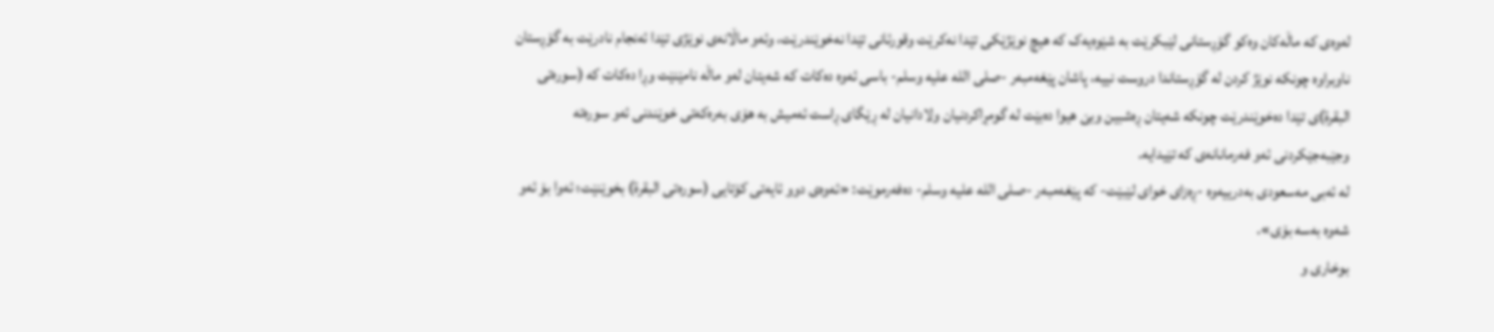لەوەی کە ماڵەکان وەکو گۆڕستانی لێبکرێت بە شێوەیەک کە هیچ نوێژێکی تێدا نەکرێت وقورئانی تێدا نەخوێندرێت، وئەو ماڵانەی نوێژی تێدا ئەنجام نادرێت بە گۆڕستان ناوبراوە چونکە نوێژ کردن لە گۆڕستاندا دروست نییە، پاشان پێغەمبەر -صلى اللە علیە وسلم- باسی ئەوە دەکات کە شەیتان لەو ماڵە نامێنێت وڕا دەکات کە (سورەتی البقرة)ی تێدا دەخوێندرێت چونکە شەیتان ڕەشبین وبێ هیوا دەبێت لە گومڕاکردنیان ولادانیان لە ڕێگای ڕاست ئەمیش بە هۆی بەرەکەتی خوێندنی ئەو سورەتە وجێبەجێکردنی ئەو فەرمانانەی کە تێیدایە.
لە ئەبی مەسعودی بەدرییەوە -ڕەزای خوای لێبێت- کە پێغەمبەر -صلى اللە علیە وسلم- دەفەرموێت: «ئەوەی دوو ئایەتی کۆتایی (سورەتی البقرة) بخوێنێت؛ ئەوا بۆ ئەو شەوە بەسە بۆی».
بوخاری و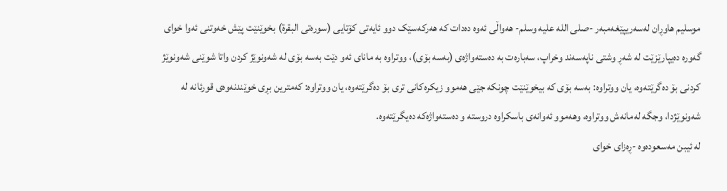موسلیم هاوڕان لەسەریپێغەمبەر -صلى اللە علیە وسلم- هەواڵی ئەوە دەدات کە هەرکەسێک دوو ئایەتی کۆتایی (سورەتی البقرة) بخوێنێت پێش خەوتنی ئەوا خوای گەورە دەیپارێزێت لە شەڕ وشتی ناپەسەند وخراپ، سەبارەت بە دەستەواژەی (بەسە بۆی)، ووتراوە بە مانای ئەو دێت بەسە بۆی لە شەونوێژ کردن واتا شوێنی شەونوێژ کردنی بۆ دەگرێتەوە، یان ووتراوە: بەسە بۆی کە بیخوێنێت چونکە جێی هەموو زیکرەکانی تری بۆ دەگرێتەوە، یان ووتراوە: کەمترین بڕی خوێندنەوەی قورئانە لە شەونوێژدا، وجگە لەمانەش ووتراوە، وهەموو ئەوانەی باسکراوە دروستە و دەستەواژەکە دەیگرێتەوە.
لە ئیبن مەسعودەوە -ڕەزای خوای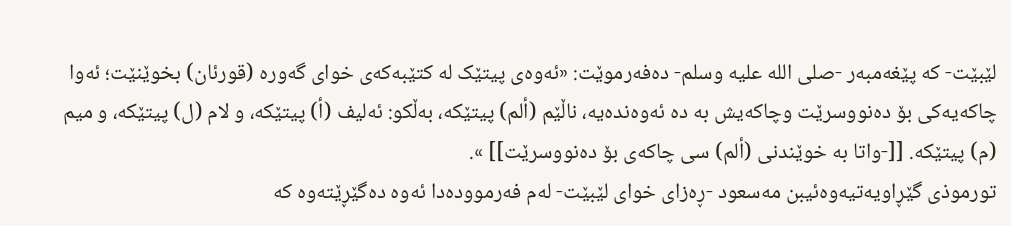لێبێت- کە پێغەمبەر -صلى اللە علیە وسلم- دەفەرموێت: «ئەوەی پیتێک لە کتێبەکەی خوای گەورە (قورئان) بخوێنێت؛ ئەوا چاکەیەکی بۆ دەنووسرێت وچاکەیش بە دە ئەوەندەیە، ناڵێم (ألم) پیتێکە، بەڵکو: ئەلیف (أ) پیتێکە، و لام (ل) پیتێکە، و میم (م) پیتێکە. [[-واتا بە خوێندنی (ألم) سی چاکەی بۆ دەنووسرێت]] ».
تورموذی گێڕاویەتیەوەئیبن مەسعود -ڕەزای خوای لێبێت- لەم فەرموودەدا ئەوە دەگێڕێتەوە کە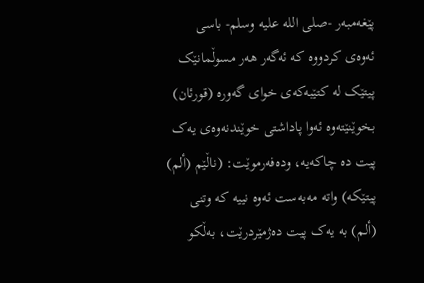پێغەمبەر -صلى اللە علیە وسلم- باسی ئەوەی کردووە کە ئەگەر هەر مسوڵمانێک پیتێک لە کتێبەکەی خوای گەورە (قورئان) بخوێنێتەوە ئەوا پاداشتی خوێندنەوەى یەک پیت دە چاکەیە، ودەفەرموێت: (ناڵێم (ألم) پیتێکە) واتە مەبەست ئەوە نییە کە وتنی (ألم) بە یەک پیت دەژمێردرێت، بەڵکو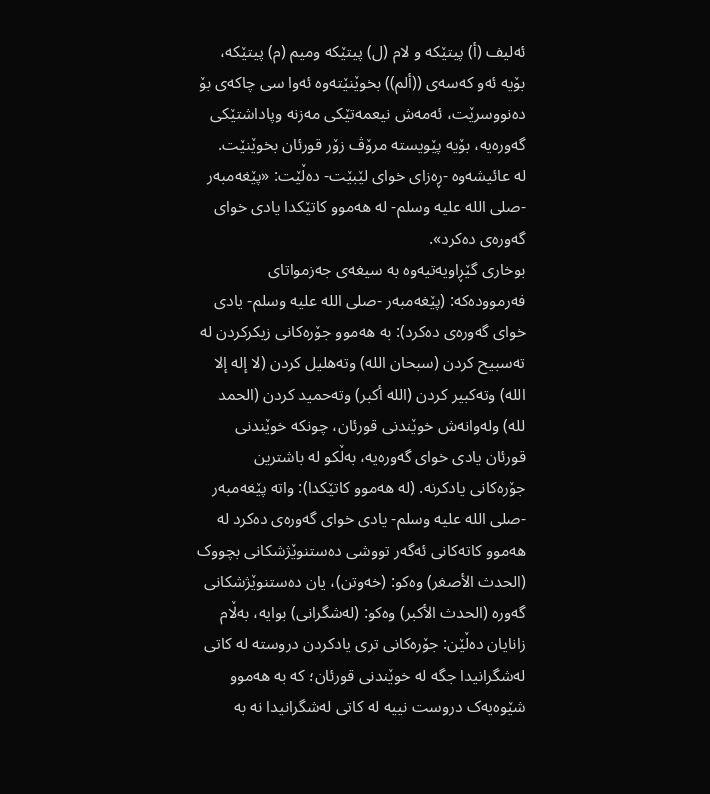ئەلیف (أ) پیتێکە و لام (ل) پیتێکە ومیم (م) پیتێکە، بۆیە ئەو کەسەی ((ألم)) بخوێنێتەوە ئەوا سی چاکەی بۆ دەنووسرێت، ئەمەش نیعمەتێکی مەزنە وپاداشتێکی گەورەیە، بۆیە پێویستە مرۆڤ زۆر قورئان بخوێنێت.
لە عائیشەوە -ڕەزای خوای لێبێت- دەڵێت: «پێغەمبەر -صلى اللە علیە وسلم- لە هەموو کاتێکدا یادی خوای گەورەی دەکرد».
بوخاری گێڕاویەتیەوە به سیغەی جەزمواتای فەرموودەکە: (پێغەمبەر -صلى اللە علیە وسلم- یادی خوای گەورەی دەکرد): بە هەموو جۆرەکانی زیکرکردن لە تەسبیح کردن (سبحان الله) وتەهلیل کردن (لا إله إلا الله) وتەکبیر کردن (الله أكبر) وتەحمید کردن (الحمد لله) ولەوانەش خوێندنی قورئان، چونکە خوێندنی قورئان یادی خوای گەورەیە، بەڵکو لە باشترین جۆرەکانی یادکرنە. (لە هەموو کاتێکدا): واتە پێغەمبەر -صلى اللە علیە وسلم- یادی خوای گەورەی دەکرد لە هەموو کاتەکانی ئەگەر تووشی دەستنوێژشکانی بچووک (الحدث الأصغر) وەکو: (خەوتن)، یان دەستنوێژشکانی گەورە (الحدث الأکبر) وەکو: (لەشگرانی) بوایە، بەڵام زانایان دەڵێن: جۆرەکانی تری یادکردن دروستە لە کاتی لەشگرانیدا جگە لە خوێندنی قورئان؛ کە بە هەموو شێوەیەک دروست نییە لە کاتی لەشگرانیدا نە بە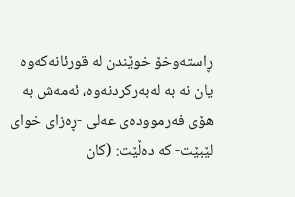ڕاستەوخۆ خوێندن لە قورئانەکەوە یان نە بە لەبەرکردنەوە، ئەمەش بە هۆی فەرموودەی عەلی -ڕەزای خوای لێبێت- کە دەڵێت: (كان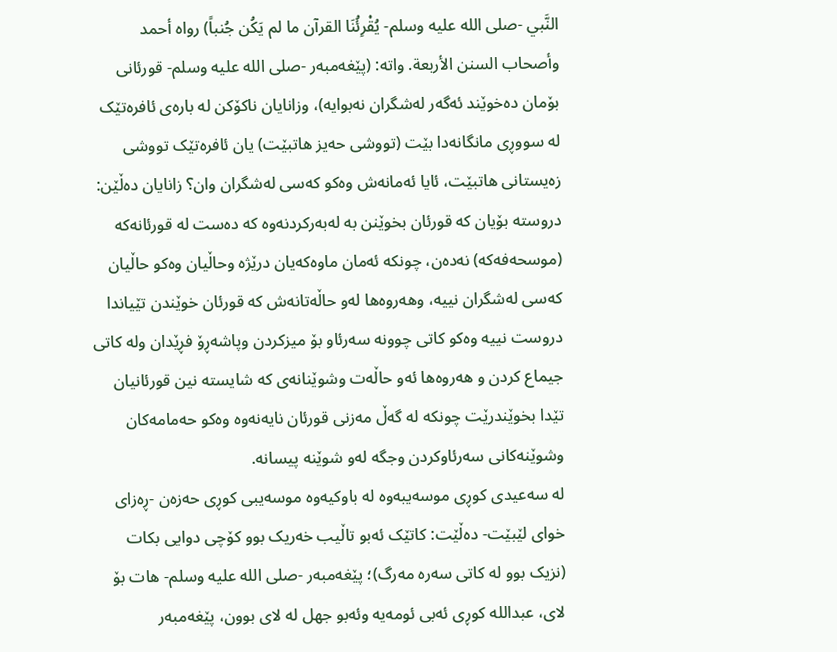النَّبي -صلى الله عليه وسلم- يُقْرِئُنَا القرآن ما لم يَكُن جُنباً) رواه أحمد وأصحاب السنن الأربعة. واته: (پێغەمبەر -صلى اللە علیە وسلم- قورئانی بۆمان دەخوێند ئەگەر لەشگران نەبوایە)، وزانایان ناکۆکن لە بارەی ئافرەتێک لە سووڕی مانگانەدا بێت (تووشی حەیز هاتبێت) یان ئافرەتێک تووشی زەیستانی هاتبێت، ئایا ئەمانەش وەکو کەسی لەشگران وان؟ زانایان دەڵێن: دروستە بۆیان کە قورئان بخوێنن بە لەبەرکردنەوە کە دەست لە قورئانەکە (موسحەفەکە) نەدەن، چونکە ئەمان ماوەکەیان درێژە وحاڵیان وەکو حاڵیان کەسی لەشگران نییە، وهەروەها لەو حاڵەتانەش کە قورئان خوێندن تێیاندا دروست نییە وەکو کاتی چوونە سەرئاو بۆ میزکردن وپاشەڕۆ فڕێدان ولە کاتی جیماع کردن و هەروەها ئەو حاڵەت وشوێنانەی کە شایستە نین قورئانیان تێدا بخوێندرێت چونکە لە گەڵ مەزنی قورئان نایەنەوە وەکو حەمامەکان وشوێنەکانی سەرئاوکردن وجگە لەو شوێنە پیسانە.
لە سەعیدی کوڕی موسەیبەوە لە باوکیەوە موسەیبی کوڕی حەزەن -ڕەزای خوای لێبێت- دەڵێت: کاتێک ئەبو تاڵیب خەریک بوو کۆچی دوایی بکات (نزیک بوو لە کاتی سەرە مەرگ)؛ پێغەمبەر -صلى الله علیه وسلم- هات بۆ لای، عبداللە کوڕی ئەبی ئومەیە وئەبو جهل لە لای بوون، پێغەمبەر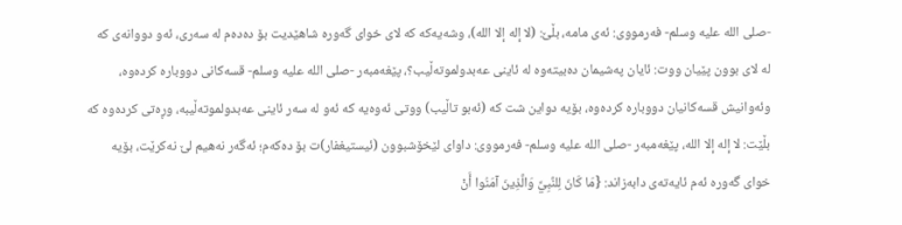-صلى الله علیه وسلم- فەرمووی: ئەی مامە، بڵێ: (لا إله إلا اللە)، وشەیەکە کە لای خوای گەورە شاهێدیت بۆ دەدەم لە سەری، ئەو دووانەی کە لە لای بوون پێیان ووت: ئایان پەشیمان دەبیتەوە لە ئاينی عەبدولموتەڵیب؟، پێغەمبەر -صلى الله علیه وسلم- قسەکانی دووبارە کردەوە، وئەوانیش قسەکانیان دووبارە کردەوە، بۆیە دواین شت کە (ئەبو تاڵیب) ووتی ئەوەیە کە ئەو لە سەر ئاینی عەبدولموتەڵیبە، وڕەتی کردەوە کە بڵێت: لا إله إلا اللە، پێغەمبەر -صلى الله علیه وسلم- فەرمووی: داوای لێخۆشبوون (ئیستیغفار)ت بۆ دەکەم؛ ئەگەر نەهیم لێ نەکرێت، بۆیە خوای گەورە ئەم ئایەتەی دابەزاند: {مَا كَانَ لِلنَّبِيِّ وَالَّذِينَ آمَنُوا أَنْ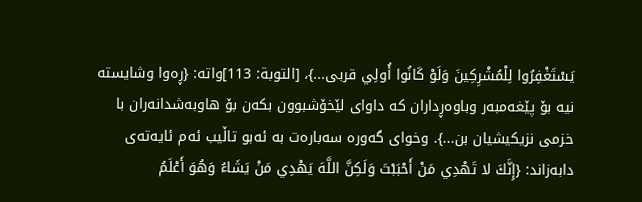يَسْتَغْفِرُوا لِلْمُشْرِكِينَ وَلَوْ كَانُوا أُولِي قربى...}، [التوبة: 113]واته: {ڕەوا وشایستە نیە بۆ پێغەمبەر وباوەڕداران کە داوای لێخۆشبوون بکەن بۆ ھاوبەشدانەران با خزمی نزیکیشیان بن...}. وخوای گەورە سەبارەت بە ئەبو تاڵیب ئەم ئایەتەی دابەزاند: {إِنَّكَ لا تَهْدِي مَنْ أَحْبَبْتَ وَلَكِنَّ اللَّهَ يَهْدِي مَنْ يَشَاءُ وَهُوَ أَعْلَمُ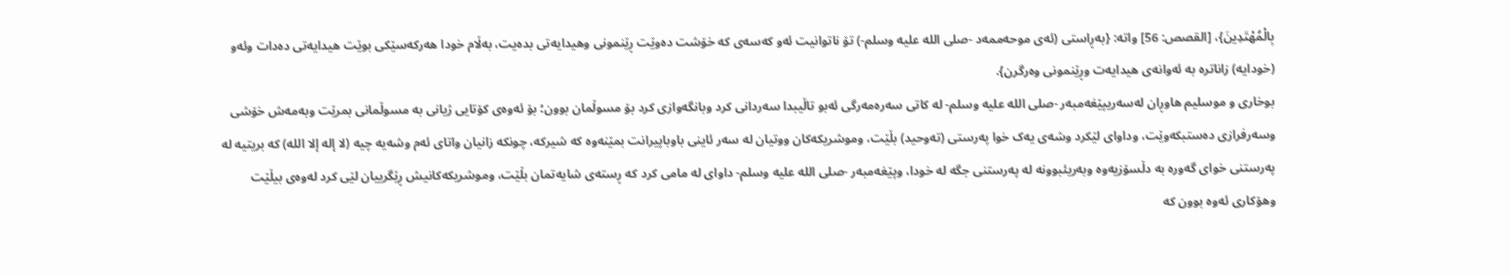بِالْمُهْتَدِينَ}، [القصص: 56] واته: {بەڕاستی (ئەی موحەممەد -صلى الله علیه وسلم-) تۆ ناتوانیت ئەو کەسەی کە خۆشت دەوێت ڕێنمونی وهیدایەتی بدەیت، بەڵام خودا ھەرکەسێکی بوێت ھیدایەتی دەدات وئەو (خودایە) زاناترە بە ئەوانەی هیدایەت وڕێنمونی وەرگرن}.
بوخاری و موسلیم هاوڕان لەسەریپێغەمبەر -صلى الله علیه وسلم- لە کاتى سەرەمەرگی ئەبو تاڵیبدا سەردانی کرد وبانگەوازى کرد بۆ مسوڵمان بوون؛ بۆ ئەوەى کۆتایی ژیانی بە مسوڵمانى بمرێت وبەمەش خۆشی وسەرفرازی دەستبکەوێت، وداواى لێکرد وشەی یەک خوا پەرستی (تەوحید) بڵێت، وموشریکەکان ووتیان لە سەر ئاینی باوباپیرانت بمێنەوە کە شیرکە، چونکە زانیان واتاى ئەم وشەیە چیە (لا إله إلا الله) کە بریتیە لە پەرستنی خواى گەورە بە دڵسۆزیەوە وبەریئبوونە لە پەرستنی جگە لە خودا، وپێغەمبەر -صلى الله علیه وسلم- داوای لە مامى کرد کە ڕستەی شایەتمان بڵێت، وموشریکەکانیش ڕێگرییان لێی کرد لەوەى بیڵێت وهۆکاری ئەوە بوون کە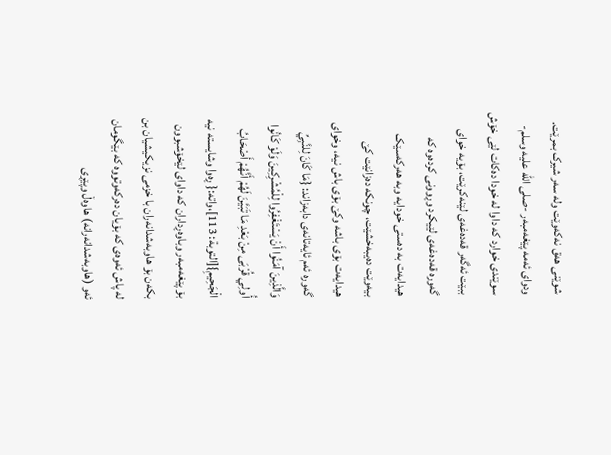شوێنی هەق نەکەوێت ولە سەر شیرک بمرێت. ودواى ئەمە پێغەمبەر -صلى الله علیه وسلم- سوێندی خوارد کە داوا لە خودا دەکات لێی خۆش ببێت ئەگەر قەدەغەی لێنەکرێت، بۆیە خواى گەورە قەدەغەی لێیکرد وڕوونی کردەوە کە هیدایەت بە دەستی خودایە وبە هەرکەسێک بیەوێت دەیبەخشێت، چونکە دەزانێت کێ هیدایەت بۆی باشە وکێ بۆی باش نیە، وخواى گەورە ئەم ئایەتانەى دابەزاند: {مَا كَانَ لِلنَّبِيِّ وَالَّذِينَ آمَنُوا أَنْ يَسْتَغْفِرُوا لِلْمُشْرِكِينَ وَلَوْ كَانُوا أُولِي قُرْبَى مِنْ بَعْدِ مَا تَبَيَّنَ لَهُمْ أَنَّهُمْ أَصْحَابُ الْجَحِيمِ}[التوبة: 113]،واته:{ ڕەوا وشایستە نیە بۆ پێغەمبەر وباوەڕداران کە داوای لێخۆشبوون بکەن بۆ ھاوبەشدانەران با خزمی نزیکیشیان بن لە پاش ئەوەی کە بۆیان دەرکەوتووە کە بێگومان ئەو (ھاوبەشدانەرانە) ھاوەڵ وپێڕی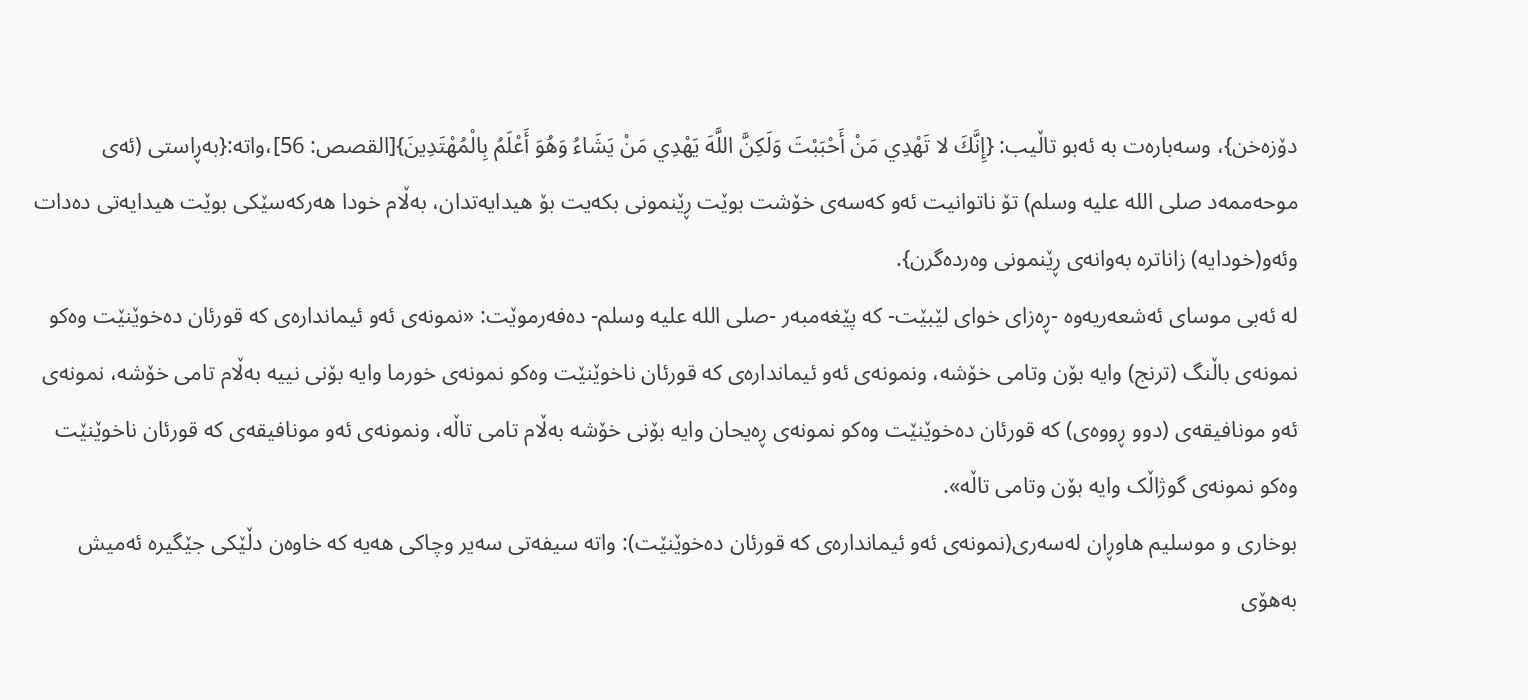دۆزەخن}، وسەبارەت بە ئەبو تاڵیب: {إِنَّكَ لا تَهْدِي مَنْ أَحْبَبْتَ وَلَكِنَّ اللَّهَ يَهْدِي مَنْ يَشَاءُ وَهُوَ أَعْلَمُ بِالْمُهْتَدِينَ}[القصص: 56]،واته:{بەڕاستی (ئەی موحەممەد صلى الله عليه وسلم) تۆ ناتوانیت ئەو کەسەی خۆشت بوێت ڕێنمونی بکەیت بۆ هیدایەتدان، بەڵام خودا ھەرکەسێکی بوێت ھیدایەتی دەدات وئەو(خودایە) زاناترە بەوانەی ڕێنمونی وەردەگرن}.
لە ئەبی موسای ئەشعەریەوە -ڕەزای خوای لێبێت- کە پێغەمبەر -صلى اللە علیە وسلم- دەفەرموێت: «نمونەی ئەو ئیماندارەی کە قورئان دەخوێنێت وەکو نمونەی باڵنگ (ترنج) وایە بۆن وتامی خۆشە، ونمونەی ئەو ئیماندارەی کە قورئان ناخوێنێت وەکو نمونەی خورما وایە بۆنی نییە بەڵام تامی خۆشە، نمونەی ئەو مونافیقەی (دوو ڕووەی) کە قورئان دەخوێنێت وەکو نمونەی ڕەیحان وایە بۆنی خۆشە بەڵام تامی تاڵە، ونمونەی ئەو مونافیقەی کە قورئان ناخوێنێت وەکو نمونەى گوژاڵک وایە بۆن وتامی تاڵە».
بوخاری و موسلیم هاوڕان لەسەری(نمونەی ئەو ئیماندارەی کە قورئان دەخوێنێت): واتە سیفەتی سەیر وچاکی هەیە کە خاوەن دڵێکی جێگیرە ئەمیش بەهۆی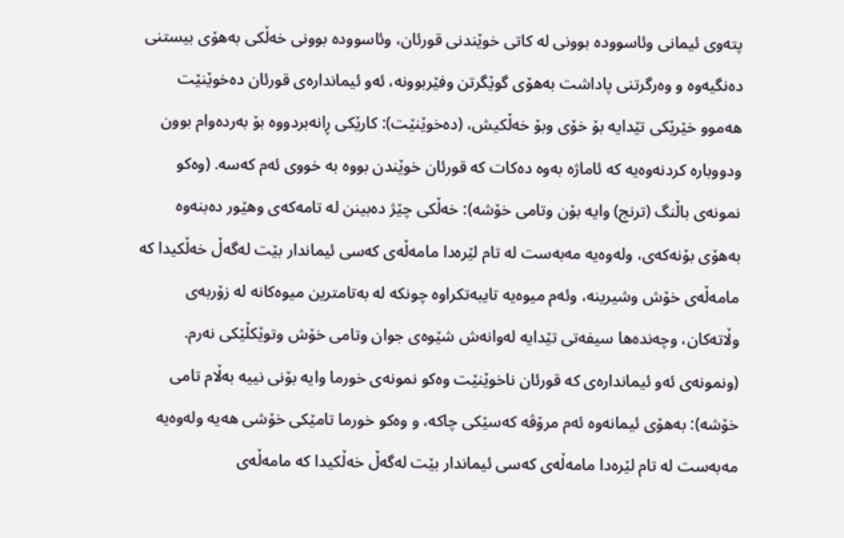پتەوی ئیمانی وئاسوودە بوونی لە کاتی خوێندنی قورئان، وئاسوودە بوونی خەڵکی بەهۆی بیستنی دەنگیەوە و وەرگرتنی پاداشت بەهۆی گوێگرتن وفێربوونە، ئەو ئیماندارەی قورئان دەخوێنێت هەموو خێرێکی تێدایە بۆ خۆی وبۆ خەڵکیش، (دەخوێنێت): کارێکی ڕانەبردووە بۆ بەردەوام بوون ودووبارە کردنەوەیە کە ئاماژە بەوە دەکات کە قورئان خوێندن بووە بە خووی ئەم کەسە. (وەکو نمونەی باڵنگ (ترنج) وایە بۆن وتامی خۆشە): خەڵکی چێژ دەبینن لە تامەکەى وهێور دەبنەوە بەهۆی بۆنەکەى، ولەوەیە مەبەست لە تام لێرەدا مامەڵەی کەسی ئیماندار بێت لەگەڵ خەڵکیدا کە مامەڵەی خۆش وشیرینە، وئەم میوەیە تایبەتکراوە چونکە لە بەتامترین میوەکانە لە زۆربەى وڵاتەکان، وچەندەها سیفەتی تێدایە لەوانەش شێوەی جوان وتامی خۆش وتوێکڵێکی نەرم. (ونمونەی ئەو ئیماندارەی کە قورئان ناخوێنێت وەکو نمونەی خورما وایە بۆنی نییە بەڵام تامی خۆشە): بەهۆی ئیمانەوە ئەم مرۆڤە کەسێکی چاکە، و وەکو خورما تامێکی خۆشی هەیە ولەوەیە مەبەست لە تام لێرەدا مامەڵەی کەسی ئیماندار بێت لەگەڵ خەڵکیدا کە مامەڵەی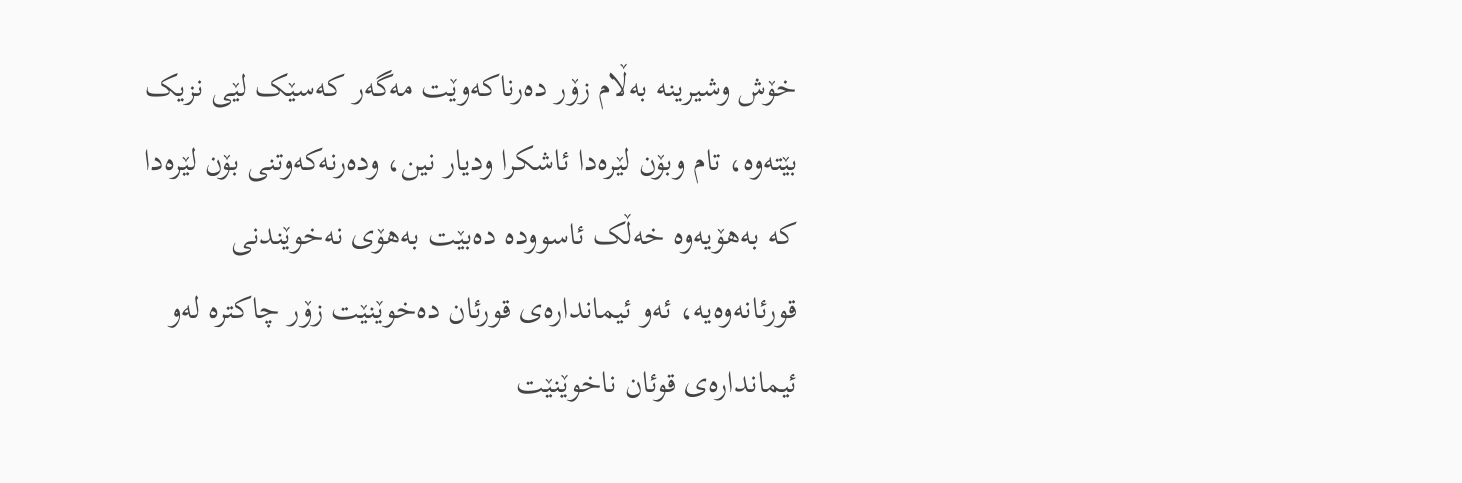خۆش وشیرینە بەڵام زۆر دەرناکەوێت مەگەر کەسێک لێی نزیک بێتەوە، تام وبۆن لێرەدا ئاشکرا ودیار نین، ودەرنەکەوتنی بۆن لێرەدا کە بەهۆیەوە خەڵک ئاسوودە دەبێت بەهۆی نەخوێندنی قورئانەوەیە، ئەو ئیماندارەی قورئان دەخوێنێت زۆر چاکترە لەو ئیماندارەی قوئان ناخوێنێت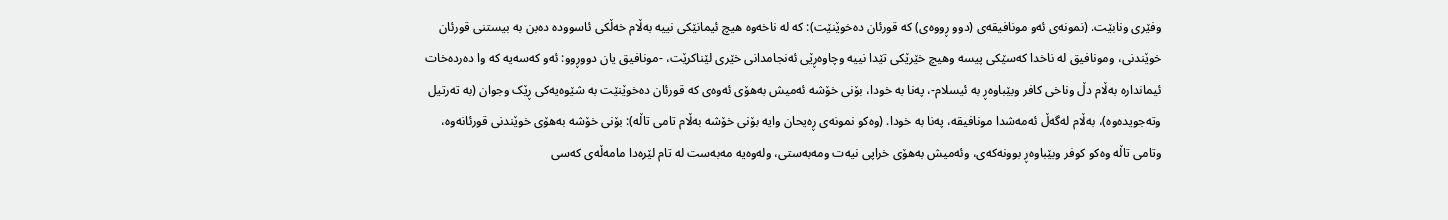وفێری ونابێت. (نمونەی ئەو مونافیقەی (دوو ڕووەی) کە قورئان دەخوێنێت): کە لە ناخەوە هیچ ئیمانێکی نییە بەڵام خەڵکی ئاسوودە دەبن بە بیستنی قورئان خوێندنی، ومونافیق لە ناخدا کەسێکی پیسە وهیچ خێرێکی تێدا نییە وچاوەڕێی ئەنجامدانى خێری لێناکرێت، -مونافیق یان دووڕوو: ئەو کەسەیە کە وا دەردەخات ئیماندارە بەڵام دڵ وناخی کافر وبێباوەڕ بە ئیسلام-، پەنا بە خودا، بۆنی خۆشە ئەمیش بەهۆی ئەوەى کە قورئان دەخوێنێت بە شێوەیەکی ڕێک وجوان (بە تەرتیل وتەجویدەوە)، بەڵام لەگەڵ ئەمەشدا مونافیقە، پەنا بە خودا. (وەکو نمونەی ڕەیحان وایە بۆنی خۆشە بەڵام تامی تاڵە): بۆنی خۆشە بەهۆی خوێندنی قورئانەوە، وتامی تاڵە وەکو کوفر وبێباوەڕ بوونەکەى، وئەمیش بەهۆی خراپی نیەت ومەبەستی، ولەوەیە مەبەست لە تام لێرەدا مامەڵەی کەسی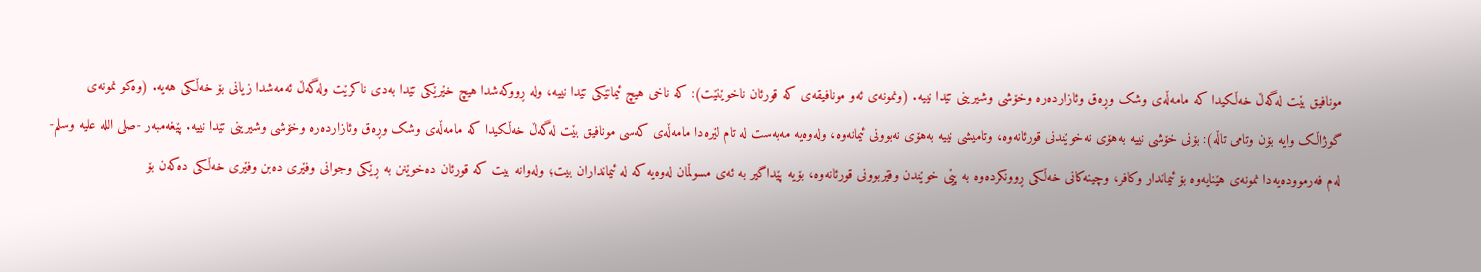مونافیق بێت لەگەڵ خەڵکیدا کە مامەڵەی وشک وڕەق وئازاردەرە وخۆشی وشیرینی تێدا نییە. (ونمونەی ئەو مونافیقەی کە قورئان ناخوێنێت): کە ناخی هیچ ئیمانێکی تێدا نییە، ولە ڕووکەشدا هیچ خێرێکی تێدا بەدی ناکرێت ولەگەڵ ئەمەشدا زیانی بۆ خەڵکی هەیە. (وەکو نمونەى گوژاڵک وایە بۆن وتامی تاڵە): بۆنی خۆشی نییە بەهۆی نەخوێندنی قورئانەوە، وتامیشی نییە بەهۆی نەبوونی ئیمانەوە، ولەوەیە مەبەست لە تام لێرەدا مامەڵەی کەسی مونافیق بێت لەگەڵ خەڵکیدا کە مامەڵەی وشک وڕەق وئازاردەرە وخۆشی وشیرینی تێدا نییە. پێغەمبەر -صلى اللە علیە وسلم- لەم فەرموودەیەدا نمونەی هێنایەوە بۆ ئیماندار وکافر، وچینەکانى خەڵکی ڕوونکردەوە بە پێی خوێندن وفێربوونی قورئانەوە، بۆیە پێداگیر بە ئەی مسوڵمان لەوەیە کە لە ئیمانداران بیت؛ ولەوانە بیت کە قورئان دەخوێنن بە ڕێکی وجوانى وفێری دەبن وفێری خەڵکی دەکەن بۆ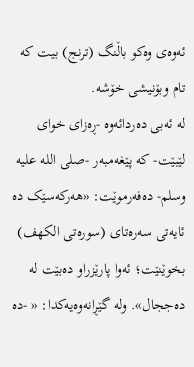ئەوەى وەکو باڵنگ (ترنج) بیت کە تام وبۆنیشی خۆشە.
لە ئەبی دەردائەوە -ڕەزای خوای لێبێت- کە پێغەمبەر -صلى اللە علیە وسلم- دەفەرموێت: «هەرکەسێک دە ئایەتی سەرەتای (سورەتی الکهف) بخوێنێت؛ ئەوا پارێزراو دەبێت لە دەججال». ولە گێڕانەوەیەکدا: « -دە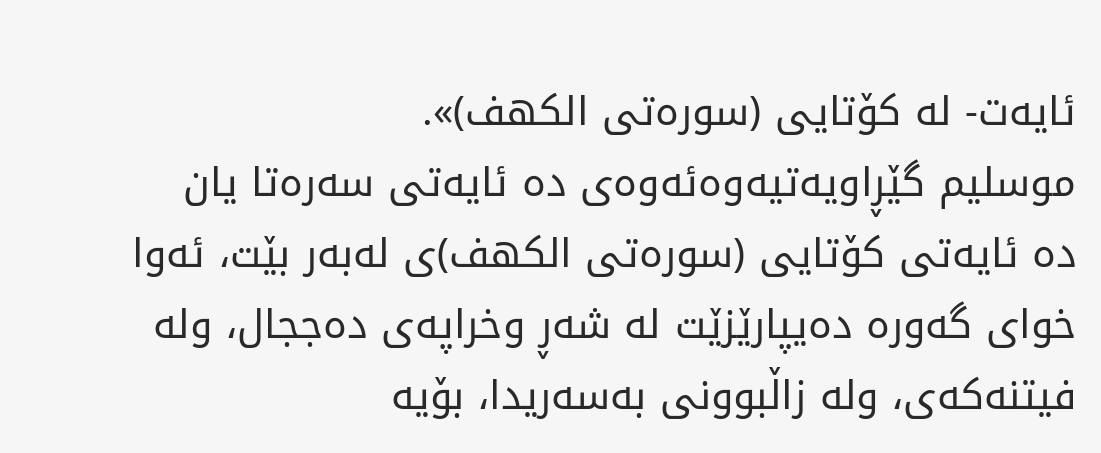ئایەت- لە کۆتایی (سورەتی الکهف)».
موسلیم گێڕاویەتیەوەئەوەى دە ئایەتی سەرەتا یان دە ئایەتی کۆتایی (سورەتی الکهف)ی لەبەر بێت، ئەوا خواى گەورە دەیپارێزێت لە شەڕ وخراپەی دەججال، ولە فیتنەکەى، ولە زاڵبوونی بەسەریدا، بۆیە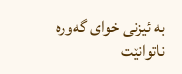بە ئیزنی خواى گەورە ناتوانێت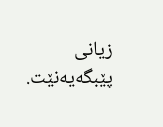زیانی پێبگەیەنێت.